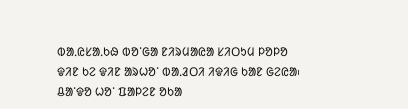ᱵᱟᱹᱭᱥᱟᱹᱠᱷ ᱵᱚᱸᱜᱟ ᱱᱤᱨᱢᱟᱭᱟ ᱥᱤᱛᱩᱢ ᱞᱚᱞᱚ ᱫᱤᱱ ᱠᱮ ᱫᱤᱱ ᱟᱨᱦᱚᱸ ᱵᱟᱹᱲᱛᱤ ᱤᱫᱤᱜ ᱠᱟᱱ ᱜᱮᱭᱟ᱾ ᱪᱟᱸᱫᱚ ᱦᱚᱸ ᱯᱟᱞᱮᱱ ᱚᱠᱟ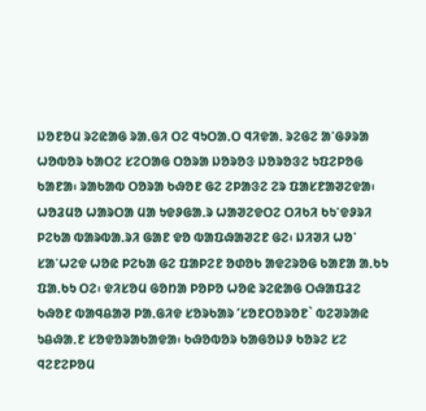ᱡᱚᱱᱚᱢ ᱨᱮᱭᱟᱜ ᱨᱟᱹᱜᱤ ᱛᱮ ᱧᱩᱛᱟᱹᱛ ᱧᱤᱫᱟᱹ ᱨᱮᱜᱮ ᱟᱸᱜᱽᱨᱟ ᱦᱚᱵᱚᱨ ᱠᱟᱛᱮ ᱥᱮᱛᱟᱜ ᱛᱚᱨᱟ ᱡᱚᱨᱚᱝ ᱡᱚᱨᱚᱝᱮ ᱩᱯᱮᱞᱚᱜ ᱠᱟᱱᱟ᱾ ᱨᱟᱠᱟᱵ ᱛᱚᱨᱟ ᱠᱷᱚᱱ ᱜᱮ ᱮᱞᱟᱝᱮ ᱮᱨ ᱯᱟᱥᱱᱟᱣᱮᱫᱟ᱾ ᱦᱚᱲᱢᱚ ᱦᱟᱨᱛᱟ ᱢᱟ ᱩᱫᱽᱜᱟᱹᱨ ᱦᱟᱣᱮᱫᱛᱮ ᱛᱤᱠᱤ ᱠᱩᱸᱫᱽᱨᱤ ᱞᱮᱠᱟ ᱵᱟᱨᱵᱟᱹᱨᱤ ᱜᱟᱱ ᱫᱚ ᱵᱟᱯᱷᱟᱣᱮᱱ ᱜᱮ᱾ ᱡᱤᱣᱤ ᱦᱚᱸ ᱥᱟᱸᱦᱮᱫ ᱦᱚᱭ ᱞᱮᱠᱟ ᱜᱮ ᱯᱟᱞᱮᱱ ᱚᱰᱚᱠ ᱟᱫᱮᱨᱚᱜ ᱠᱟᱱᱟ ᱟᱹᱠᱩ ᱯᱟᱹᱠᱩ ᱛᱮ᱾ ᱫᱤᱥᱚᱢ ᱜᱚᱴᱟ ᱞᱚᱞᱚ ᱦᱚᱭ ᱨᱮᱭᱟᱜ ᱛᱷᱟᱯᱲᱮ ᱠᱷᱚᱱ ᱵᱟᱧᱪᱟᱣ ᱞᱟᱹᱜᱤᱫ ᱥᱚᱨᱠᱟᱨ ’ᱥᱚᱱᱛᱚᱨᱚᱱ` ᱵᱮᱣᱨᱟᱭ ᱩᱪᱷᱟᱹᱱ ᱥᱚᱫᱚᱨᱟᱠᱟᱫᱟ᱾ ᱠᱷᱚᱵᱚᱨ ᱠᱟᱜᱚᱡᱽ ᱠᱚᱨᱮ ᱥᱮ ᱧᱮᱱᱮᱞᱚᱢ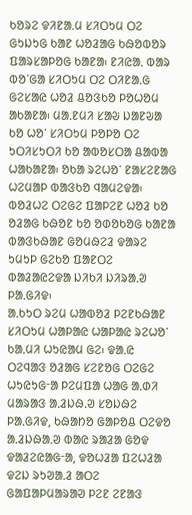ᱠᱚᱨᱮ ᱫᱤᱱᱟᱹᱢ ᱥᱤᱛᱩᱢ ᱛᱮ ᱜᱩᱡᱩᱜ ᱠᱟᱱ ᱦᱚᱲᱟᱜ ᱠᱷᱚᱵᱚᱨ ᱯᱟᱨᱥᱟᱞᱚᱜ ᱠᱟᱱᱟ᱾ ᱱᱤᱭᱟᱹ ᱵᱟᱨ ᱵᱚᱸᱜᱟ ᱥᱤᱛᱩᱢ ᱛᱮ ᱛᱤᱱᱟᱹᱜ ᱜᱮᱥᱟᱭ ᱦᱚᱲ ᱪᱚᱝᱠᱚ ᱞᱚᱦᱚᱢ ᱟᱠᱟᱱᱟ᱾ ᱢᱟᱹᱱᱢᱤ ᱥᱟᱶ ᱡᱟᱱᱶᱟ ᱠᱚ ᱦᱚᱸ ᱥᱤᱛᱩᱢ ᱞᱚᱞᱚ ᱛᱮ ᱩᱛᱤᱥᱩᱛᱤ ᱠᱚ ᱟᱵᱚᱥᱛᱟ ᱪᱟᱵᱟ ᱦᱟᱠᱟᱱᱟ᱾ ᱚᱠᱟ ᱨᱮᱦᱚᱸ ᱱᱟᱥᱮᱱᱟᱜ ᱦᱮᱢᱟᱞ ᱵᱟᱝᱠᱚ ᱧᱟᱢᱮᱫᱟ᱾ ᱵᱚᱲᱦᱮ ᱛᱮᱜᱮ ᱯᱟᱞᱮᱱ ᱦᱚᱲ ᱠᱚ ᱚᱲᱟᱜ ᱠᱷᱚᱱ ᱠᱚ ᱚᱰᱚᱠᱚᱜ ᱠᱟᱱᱟ ᱵᱟᱝᱠᱷᱟᱱ ᱜᱚᱢᱷᱮᱲ ᱫᱟᱨᱮ ᱩᱢᱩᱞ ᱜᱮᱠᱚ ᱯᱟᱱᱛᱮ ᱵᱟᱲᱟᱭᱮᱫᱟ ᱡᱤᱠᱤ ᱡᱤᱨᱟᱹᱣ ᱞᱟᱹᱜᱤᱫ᱾
ᱟᱹᱠᱩᱛ ᱨᱮᱢ ᱦᱟᱵᱚᱲ ᱞᱮᱱᱠᱷᱟᱱ ᱥᱤᱛᱩᱢ ᱦᱟᱞᱟᱭ ᱦᱟᱞᱟᱭ ᱨᱮᱦᱚᱸ ᱠᱟᱹᱢᱤ ᱦᱩᱭᱟᱢ ᱜᱮ᱾ ᱫᱟᱹᱭ ᱛᱮᱧᱟᱝ ᱚᱲᱟᱜ ᱥᱮᱱᱚᱜ ᱛᱮᱜᱮ ᱦᱩᱭᱩᱜᱼᱟ ᱞᱮᱢᱯᱟ ᱦᱟᱜ ᱟᱹᱰᱤ ᱢᱟᱨᱟᱝ ᱟᱹᱲᱡᱷᱹᱣ ᱥᱚᱡᱷᱮ ᱞᱟᱹᱜᱤᱫ, ᱠᱷᱟᱴᱚ ᱜᱟᱞᱚᱪ ᱛᱮᱫᱚ ᱟᱹᱲᱡᱷᱟᱹᱣ ᱵᱟᱭ ᱨᱟᱲᱟ ᱜᱚᱫ ᱫᱟᱲᱮᱭᱟᱜᱼᱟ, ᱫᱚᱦᱲᱟ ᱯᱮᱦᱲᱟ ᱫᱮᱡ ᱨᱩᱣᱟᱹᱲ ᱟᱛᱮ ᱜᱟᱯᱟᱞᱢᱟᱨᱟᱣ ᱞᱮᱱ ᱮᱱᱟᱝ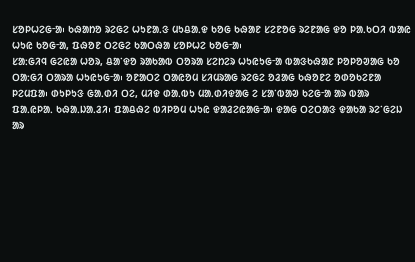ᱥᱚᱞᱦᱮᱜᱼᱟ᱾ ᱠᱷᱟᱴᱚ ᱨᱮᱜᱮ ᱦᱩᱱᱟᱹᱝ ᱢᱩᱪᱟᱹᱫ ᱠᱚᱜ ᱠᱷᱟᱱ ᱥᱮᱱᱚᱜ ᱨᱮᱱᱟᱜ ᱫᱚ ᱞᱟᱹᱠᱛᱤ ᱵᱟᱭ ᱦᱩᱭ ᱠᱚᱜᱼᱟ, ᱯᱷᱚᱱ ᱛᱮᱜᱮ ᱠᱟᱛᱷᱟ ᱥᱚᱞᱦᱮ ᱠᱚᱜᱼᱟ᱾
ᱥᱟᱺᱜᱤᱧ ᱜᱮᱭᱟ ᱦᱚᱨ, ᱪᱟᱸᱫᱚ ᱨᱟᱠᱟᱵ ᱛᱚᱨᱟ ᱥᱮᱴᱮᱨ ᱦᱩᱭᱩᱜᱼᱟ ᱵᱟᱝᱠᱷᱟᱱ ᱞᱚᱞᱚᱣᱟᱜ ᱠᱚ ᱛᱟᱺᱜᱤ ᱛᱟᱨᱟ ᱦᱩᱭᱩᱜᱼᱟ᱾ ᱚᱱᱟᱛᱮ ᱛᱟᱭᱚᱢ ᱥᱤᱢᱨᱟᱜ ᱨᱮᱜᱮ ᱚᱲᱟᱜ ᱠᱷᱚᱱᱮ ᱚᱰᱚᱠᱮᱱᱟ ᱞᱮᱢᱯᱟ᱾ ᱰᱩᱞᱩᱝ ᱜᱟᱹᱰᱤ ᱛᱮ, ᱢᱤᱫ ᱰᱟᱹᱵᱩ ᱢᱟᱹᱰᱤᱫᱟᱜ ᱮ ᱥᱟᱸᱵᱟᱣ ᱠᱮᱜᱼᱟ ᱟᱨ ᱵᱟᱨ ᱯᱟᱹᱭᱞᱟᱹ ᱠᱷᱟᱹᱡᱟᱹᱲᱤ᱾ ᱯᱟᱪᱷᱮ ᱵᱤᱞᱚᱢ ᱦᱩᱭ ᱫᱟᱲᱮᱭᱟᱜᱼᱟ᱾ ᱫᱟᱜ ᱛᱮᱛᱟᱝ ᱫᱟᱠᱟ ᱨᱮᱸᱜᱮᱡ ᱟᱨ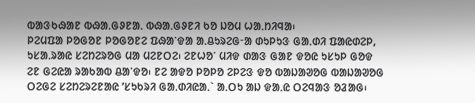ᱵᱟᱝᱠᱷᱟᱱ ᱵᱷᱟᱹᱜᱽᱱᱟᱹ ᱵᱷᱟᱹᱜᱽᱱᱤ ᱠᱚ ᱡᱚᱢ ᱦᱟᱹᱴᱤᱧᱟ᱾
ᱞᱮᱢᱯᱟ ᱞᱚᱜᱚᱱ ᱞᱚᱜᱚᱱᱮ ᱯᱷᱟᱸᱫᱟ ᱟᱹᱪᱩᱨᱮᱜᱼᱟ ᱰᱩᱞᱩᱝ ᱜᱟᱹᱰᱤ ᱯᱟᱭᱰᱮᱞ, ᱩᱥᱟᱹᱨᱟᱭ ᱥᱮᱴᱮᱨᱚᱜ ᱢᱟ ᱢᱮᱱᱛᱮ᱾ ᱮᱱᱦᱚᱸ ᱢᱤᱫ ᱰᱟᱝ ᱜᱟᱱ ᱫᱚᱭ ᱩᱥᱩᱞ ᱜᱚᱫ ᱮᱱ ᱜᱮᱭᱟ ᱨᱟᱠᱟᱵ ᱪᱟᱸᱫᱚ᱾ ᱱᱮ ᱟᱫᱚ ᱞᱚᱞᱚ ᱮᱞᱮᱝ ᱫᱚ ᱵᱟᱡᱟᱣᱚᱜ ᱵᱟᱡᱟᱣᱚᱜ ᱛᱮᱜᱮ ᱥᱮᱴᱮᱨᱮᱱᱟᱭ ’ᱥᱩᱠᱨᱤ ᱜᱟᱹᱰᱤᱭᱟᱹ` ᱟᱹᱛᱩ ᱟᱡ ᱫᱟᱹᱭ ᱛᱮᱧᱟᱝ ᱚᱲᱟᱜ᱾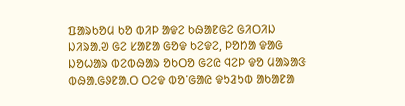ᱯᱟᱨᱠᱚᱢ ᱠᱚ ᱵᱤᱞ ᱟᱫᱮ ᱠᱷᱟᱱᱜᱮ ᱜᱤᱛᱤᱡ ᱡᱤᱨᱟᱹᱣ ᱜᱮ ᱥᱟᱱᱟ ᱜᱚᱫ ᱠᱮᱫᱮ, ᱞᱚᱴᱟ ᱫᱟᱜ ᱡᱚᱦᱟᱨ ᱵᱮᱵᱷᱟᱨ ᱚᱠᱛᱚ ᱜᱮᱭ ᱧᱮᱞ ᱫᱚ ᱢᱟᱨᱟᱝ ᱵᱷᱟᱹᱜᱽᱱᱟᱹᱛ ᱛᱮᱫ ᱵᱚᱸᱜᱟᱭ ᱫᱩᱲᱩᱵ ᱟᱠᱟᱱᱟ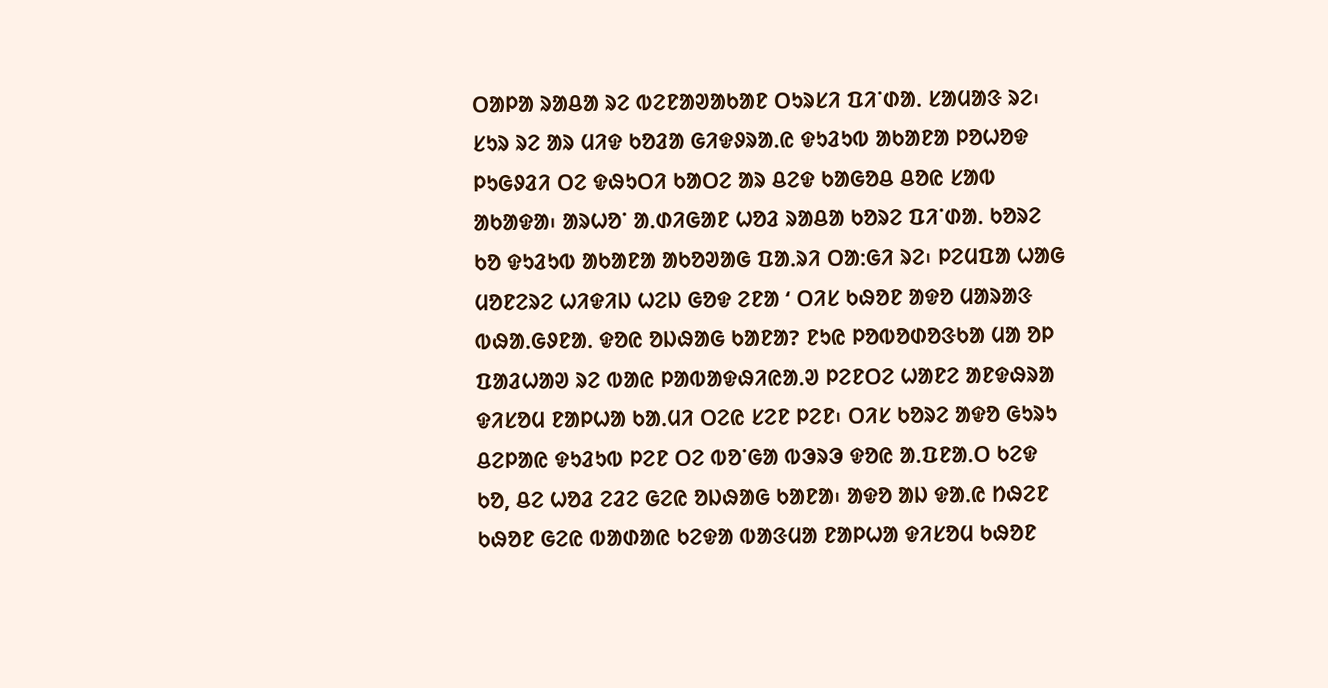ᱛᱟᱞᱟ ᱨᱟᱪᱟ ᱨᱮ ᱵᱮᱱᱟᱣᱟᱠᱟᱱ ᱛᱩᱨᱥᱤ ᱯᱤᱸᱰᱟᱹ ᱥᱟᱢᱟᱝ ᱨᱮ᱾ ᱥᱩᱨ ᱨᱮ ᱟᱨ ᱢᱤᱫ ᱠᱚᱲᱟ ᱜᱤᱫᱽᱨᱟᱹᱭ ᱫᱩᱲᱩᱵ ᱟᱠᱟᱱᱟ ᱞᱚᱦᱚᱫ ᱞᱩᱜᱽᱲᱤ ᱛᱮ ᱫᱷᱩᱛᱤ ᱠᱟᱛᱮ ᱟᱨ ᱪᱮᱫ ᱠᱟᱜᱚᱪ ᱪᱚᱭ ᱥᱟᱵ ᱟᱠᱟᱫᱟ᱾ ᱟᱨᱦᱚᱸ ᱟᱹᱰᱤᱜᱟᱱ ᱦᱚᱲ ᱨᱟᱪᱟ ᱠᱚᱨᱮ ᱯᱤᱸᱰᱟᱹ ᱠᱚᱨᱮ ᱠᱚ ᱫᱩᱲᱩᱵ ᱟᱠᱟᱱᱟ ᱟᱠᱚᱣᱟᱜ ᱯᱟᱹᱨᱤ ᱛᱟᱺᱜᱤ ᱨᱮ᱾ ᱞᱮᱢᱯᱟ ᱦᱟᱜ ᱢᱚᱱᱮᱨᱮ ᱦᱤᱫᱤᱡ ᱦᱮᱡ ᱜᱚᱫ ᱮᱱᱟ ‘ ᱛᱤᱥ ᱠᱷᱚᱱ ᱟᱫᱚ ᱢᱟᱨᱟᱝ ᱵᱷᱟᱹᱜᱽᱱᱟᱹ ᱫᱚᱭ ᱚᱡᱷᱟᱜ ᱠᱟᱱᱟ? ᱱᱩᱭ ᱞᱚᱵᱚᱰᱚᱝᱠᱟ ᱢᱟ ᱚᱞ ᱯᱟᱲᱦᱟᱣ ᱨᱮ ᱵᱟᱭ ᱞᱟᱵᱟᱫᱷᱤᱭᱟᱹᱣ ᱞᱮᱱᱛᱮ ᱦᱟᱱᱮ ᱟᱱᱫᱷᱨᱟ ᱫᱤᱥᱚᱢ ᱱᱟᱞᱦᱟ ᱠᱟᱹᱢᱤ ᱛᱮᱭ ᱥᱮᱱ ᱞᱮᱱ᱾ ᱛᱤᱥ ᱠᱚᱨᱮ ᱟᱫᱚ ᱜᱩᱨᱩ ᱪᱮᱞᱟᱭ ᱫᱩᱲᱩᱵ ᱞᱮᱱ ᱛᱮ ᱵᱚᱸᱜᱟ ᱵᱳᱨᱳ ᱫᱚᱭ ᱟᱹᱯᱱᱟᱹᱛ ᱠᱮᱫ ᱠᱚ, ᱪᱮ ᱦᱚᱲ ᱮᱲᱮ ᱜᱮᱭ ᱚᱡᱷᱟᱜ ᱠᱟᱱᱟ᱾ ᱟᱫᱚ ᱟᱡ ᱫᱟᱹᱭ ᱴᱷᱮᱱ ᱠᱷᱚᱱ ᱜᱮᱭ ᱵᱟᱰᱟᱭ ᱠᱮᱫᱟ ᱵᱟᱝᱢᱟ ᱱᱟᱞᱦᱟ ᱫᱤᱥᱚᱢ ᱠᱷᱚᱱ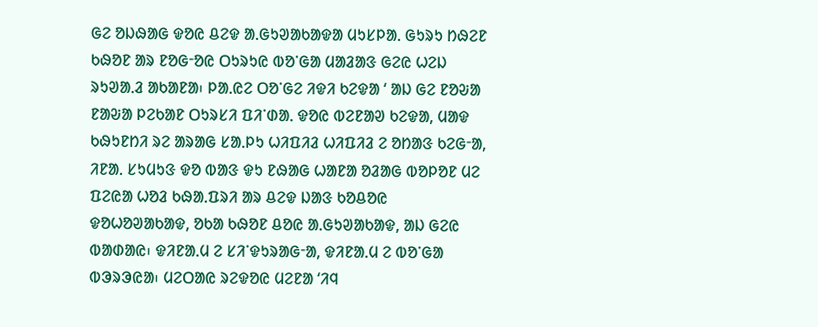ᱜᱮ ᱚᱡᱷᱟᱜ ᱫᱚᱭ ᱪᱮᱫ ᱟᱹᱜᱩᱣᱟᱠᱟᱫᱟ ᱢᱩᱥᱞᱟᱹ ᱜᱩᱨᱩ ᱴᱷᱮᱱ ᱠᱷᱚᱱ ᱟᱨ ᱱᱚᱜᱼᱚᱭ ᱛᱩᱨᱩᱭ ᱵᱚᱸᱜᱟ ᱢᱟᱲᱟᱝ ᱜᱮᱭ ᱦᱮᱡ ᱨᱩᱣᱟᱹᱲ ᱟᱠᱟᱱᱟ᱾ ᱞᱟᱹᱭᱮ ᱛᱚᱸᱜᱮ ᱤᱫᱤ ᱠᱮᱫᱟ ‘ ᱟᱡ ᱜᱮ ᱱᱚᱶᱟ ᱱᱟᱶᱟ ᱞᱮᱠᱟᱱ ᱛᱩᱨᱥᱤ ᱯᱤᱸᱰᱟᱹ ᱫᱚᱭ ᱵᱮᱱᱟᱣ ᱠᱮᱫᱟ, ᱢᱟᱫ ᱠᱷᱩᱱᱴᱤ ᱨᱮ ᱟᱨᱟᱜ ᱥᱟᱹᱞᱩ ᱦᱤᱯᱤᱲ ᱦᱤᱯᱤᱲ ᱮ ᱚᱴᱟᱝ ᱠᱮᱜᱼᱟ, ᱤᱱᱟᱹ ᱥᱩᱢᱩᱝ ᱫᱚ ᱵᱟᱝ ᱫᱩ ᱱᱷᱟᱜ ᱦᱟᱱᱟ ᱚᱲᱟᱜ ᱵᱚᱞᱚᱱ ᱢᱮ ᱯᱮᱭᱟ ᱦᱚᱲ ᱠᱷᱟᱹᱯᱨᱤ ᱟᱨ ᱪᱮᱫ ᱡᱟᱝ ᱠᱚᱪᱚᱭ ᱫᱚᱦᱚᱣᱟᱠᱟᱫ, ᱚᱠᱟ ᱠᱷᱚᱱ ᱪᱚᱭ ᱟᱹᱜᱩᱣᱟᱠᱟᱫ, ᱟᱡ ᱜᱮᱭ ᱵᱟᱰᱟᱭ᱾ ᱫᱤᱱᱟᱹᱢ ᱮ ᱥᱤᱸᱫᱩᱨᱟᱜᱼᱟ, ᱫᱤᱱᱟᱹᱢ ᱮ ᱵᱚᱸᱜᱟ ᱵᱳᱨᱳᱭᱟ᱾ ᱢᱮᱛᱟᱭ ᱨᱮᱫᱚᱭ ᱢᱮᱱᱟ ‘ᱤᱧ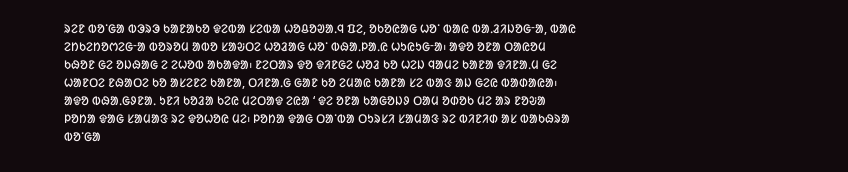ᱨᱮᱱ ᱵᱚᱸᱜᱟ ᱵᱳᱨᱳ ᱠᱟᱱᱟᱠᱚ ᱫᱮᱵᱟ ᱥᱮᱵᱟ ᱦᱚᱪᱚᱣᱟᱹᱧ ᱯᱮ, ᱚᱠᱚᱭᱟᱜ ᱦᱚᱸ ᱵᱟᱭ ᱵᱟᱹᱲᱤᱡᱚᱜᱼᱟ, ᱵᱟᱭ ᱮᱴᱠᱮᱴᱚᱬᱮᱜᱼᱟ ᱵᱚᱨᱚᱢ ᱟᱵᱚ ᱥᱟᱶᱛᱮ ᱦᱚᱲᱟᱜ ᱦᱚᱸ ᱵᱷᱟᱹᱞᱟᱹᱭ ᱦᱩᱭᱩᱜᱼᱟ᱾ ᱟᱫᱚ ᱚᱱᱟ ᱛᱟᱭᱚᱢ ᱠᱷᱚᱱ ᱜᱮ ᱚᱡᱷᱟᱜ ᱮ ᱮᱦᱚᱵ ᱟᱠᱟᱫᱟ᱾ ᱱᱮᱛᱟᱨ ᱫᱚ ᱫᱤᱱᱜᱮ ᱦᱚᱲ ᱠᱚ ᱦᱮᱡ ᱧᱟᱢᱮ ᱠᱟᱱᱟ ᱫᱤᱱᱟᱹᱢ ᱜᱮ ᱦᱟᱱᱛᱮ ᱱᱷᱟᱛᱮ ᱠᱚ ᱟᱥᱮᱱᱮ ᱠᱟᱱᱟ, ᱛᱤᱱᱟᱹᱜ ᱜᱟᱱ ᱠᱚ ᱮᱢᱟᱭ ᱠᱟᱱᱟ ᱥᱮ ᱵᱟᱝ ᱟᱡ ᱜᱮᱭ ᱵᱟᱰᱟᱭᱟ᱾
ᱟᱫᱚ ᱵᱷᱟᱹᱜᱽᱱᱟᱹ ᱩᱱᱤ ᱠᱚᱲᱟ ᱠᱮᱭ ᱢᱮᱛᱟᱫ ᱮᱭᱟ ‘ ᱫᱮ ᱚᱱᱟ ᱠᱟᱜᱚᱡᱽ ᱛᱟᱢ ᱚᱰᱚᱠ ᱢᱮ ᱟᱨ ᱱᱚᱶᱟ ᱞᱚᱴᱟ ᱫᱟᱜ ᱥᱟᱢᱟᱝ ᱨᱮ ᱫᱚᱦᱚᱭ ᱢᱮ᱾ ᱞᱚᱴᱟ ᱫᱟᱜ ᱛᱟᱸᱵᱟ ᱛᱩᱨᱥᱤ ᱥᱟᱢᱟᱝ ᱨᱮ ᱵᱤᱱᱤᱰ ᱟᱥ ᱵᱟᱠᱷᱨᱟ ᱵᱚᱸᱜᱟ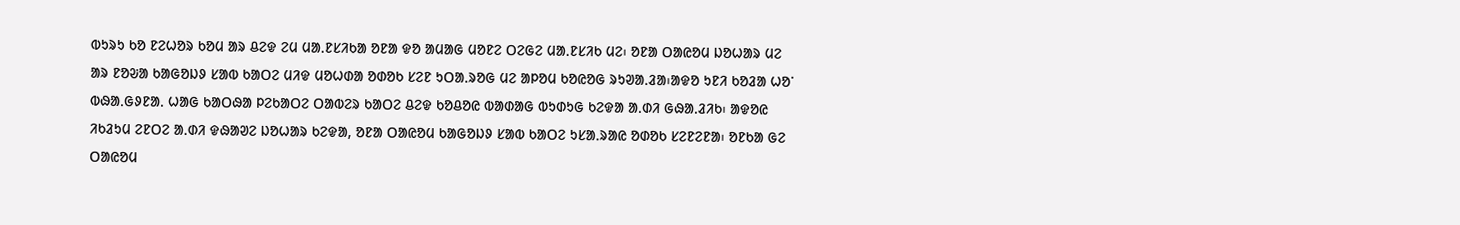ᱵᱩᱨᱩ ᱠᱚ ᱱᱮᱦᱚᱨ ᱠᱚᱢ ᱟᱨ ᱪᱮᱫ ᱮᱢ ᱢᱟᱹᱱᱥᱤᱠᱟ ᱚᱱᱟ ᱫᱚ ᱟᱢᱟᱜ ᱢᱚᱱᱮ ᱛᱮᱜᱮ ᱢᱟᱹᱱᱥᱤᱠ ᱢᱮ᱾ ᱚᱱᱟ ᱛᱟᱭᱚᱢ ᱡᱚᱦᱟᱨ ᱢᱮ ᱟᱨ ᱱᱚᱶᱟ ᱠᱟᱜᱚᱡᱽ ᱥᱟᱵ ᱠᱟᱛᱮ ᱢᱤᱫ ᱢᱚᱦᱰᱟ ᱚᱰᱚᱠ ᱥᱮᱱ ᱩᱛᱟᱹᱨᱚᱜ ᱢᱮ ᱟᱞᱚᱢ ᱠᱚᱭᱚᱜ ᱨᱩᱣᱟᱹᱲᱟ᱾ᱟᱫᱚ ᱩᱱᱤ ᱠᱚᱲᱟ ᱦᱚᱸ ᱵᱷᱟᱹᱜᱽᱱᱟᱹ ᱦᱟᱜ ᱠᱟᱛᱷᱟ ᱞᱮᱠᱟᱛᱮ ᱛᱟᱵᱮᱨ ᱠᱟᱛᱮ ᱪᱮᱫ ᱠᱚᱪᱚᱭ ᱵᱟᱰᱟᱜ ᱵᱩᱰᱩᱜ ᱠᱮᱫᱟ ᱟᱹᱰᱤ ᱜᱷᱟᱹᱲᱤᱠ᱾ ᱟᱫᱚᱭ ᱤᱠᱲᱩᱢ ᱮᱱᱛᱮ ᱟᱹᱰᱤ ᱫᱷᱟᱣᱮ ᱡᱚᱦᱟᱨ ᱠᱮᱫᱟ, ᱚᱱᱟ ᱛᱟᱭᱚᱢ ᱠᱟᱜᱚᱡᱽ ᱥᱟᱵ ᱠᱟᱛᱮ ᱩᱥᱟᱹᱨᱟᱭ ᱚᱰᱚᱠ ᱥᱮᱱᱮᱱᱟ᱾ ᱚᱱᱠᱟ ᱜᱮ ᱛᱟᱭᱚᱢ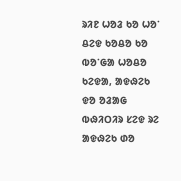ᱨᱤᱱ ᱦᱚᱲ ᱠᱚ ᱦᱚᱸ ᱪᱮᱫ ᱠᱚᱪᱚ ᱠᱚ ᱵᱚᱸᱜᱟ ᱦᱚᱪᱚ ᱠᱮᱫᱟ, ᱟᱫᱷᱮᱠ ᱫᱚ ᱚᱲᱟᱜ ᱵᱷᱤᱛᱤᱨ ᱥᱮᱫ ᱨᱮ ᱟᱫᱷᱮᱠ ᱰᱚ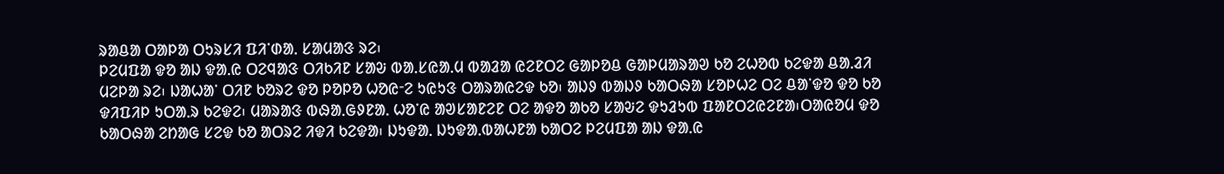ᱨᱟᱪᱟ ᱛᱟᱞᱟ ᱛᱩᱨᱥᱤ ᱯᱤᱸᱰᱟᱹ ᱥᱟᱢᱟᱝ ᱨᱮ᱾
ᱞᱮᱢᱯᱟ ᱫᱚ ᱟᱡ ᱫᱟᱹᱭ ᱛᱮᱧᱟᱝ ᱛᱤᱠᱤᱱ ᱥᱟᱶ ᱵᱟᱹᱥᱭᱟᱹᱢ ᱵᱟᱲᱟ ᱭᱮᱱᱛᱮ ᱜᱟᱞᱚᱪ ᱜᱟᱞᱢᱟᱨᱟᱣ ᱠᱚ ᱮᱦᱚᱵ ᱠᱮᱫᱟ ᱪᱟᱹᱲᱤ ᱢᱮᱞᱟ ᱨᱮ᱾ ᱡᱟᱦᱟᱸ ᱛᱤᱱ ᱠᱚᱨᱮ ᱫᱚ ᱞᱚᱞᱚ ᱦᱚᱭᱼᱮ ᱩᱭᱩᱝ ᱛᱟᱨᱟᱭᱮᱫ ᱠᱚ᱾ ᱟᱡᱽ ᱵᱟᱡᱽ ᱠᱟᱛᱷᱟ ᱥᱚᱞᱦᱮ ᱛᱮ ᱪᱟᱸᱫᱚ ᱫᱚ ᱠᱚ ᱫᱤᱯᱤᱞ ᱩᱛᱟᱹᱨ ᱠᱮᱫᱮ᱾ ᱢᱟᱨᱟᱝ ᱵᱷᱟᱹᱜᱽᱱᱟᱹ ᱦᱚᱸᱭ ᱟᱣᱥᱟᱱᱮᱱ ᱛᱮ ᱟᱫᱚ ᱟᱠᱚ ᱥᱟᱶᱮ ᱫᱩᱲᱩᱵ ᱯᱟᱱᱛᱮᱭᱮᱱᱟ᱾ᱛᱟᱭᱚᱢ ᱫᱚ ᱠᱟᱛᱷᱟ ᱮᱴᱟᱜ ᱥᱮᱫ ᱠᱚ ᱟᱛᱨᱮ ᱤᱫᱤ ᱠᱮᱫᱟ᱾ ᱡᱩᱫᱟᱹ ᱡᱩᱫᱟᱹᱵᱟᱦᱱᱟ ᱠᱟᱛᱮ ᱞᱮᱢᱯᱟ ᱟᱡ ᱫᱟᱹᱭ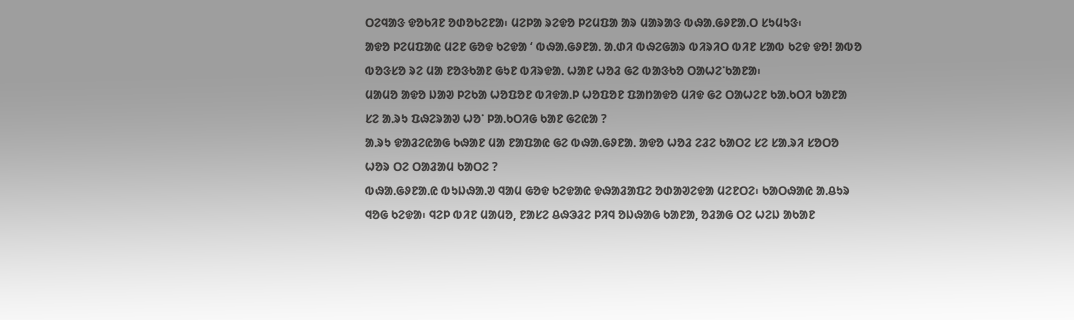ᱛᱮᱧᱟᱝ ᱫᱚᱠᱤᱱ ᱚᱰᱚᱠᱮᱱᱟ᱾ ᱢᱮᱞᱟ ᱨᱮᱫᱚ ᱞᱮᱢᱯᱟ ᱟᱨ ᱢᱟᱨᱟᱝ ᱵᱷᱟᱹᱜᱽᱱᱟᱹᱛ ᱥᱩᱢᱩᱝ᱾
ᱟᱫᱚ ᱞᱮᱢᱯᱟᱭ ᱢᱮᱱ ᱜᱚᱫ ᱠᱮᱫᱟ ‘ ᱵᱷᱟᱹᱜᱽᱱᱟᱹ ᱟᱹᱰᱤ ᱵᱷᱮᱜᱟᱨ ᱵᱤᱨᱤᱛ ᱵᱤᱱ ᱥᱟᱵ ᱠᱮᱫ ᱫᱚ! ᱟᱵᱚ ᱵᱚᱝᱥᱚ ᱨᱮ ᱢᱟ ᱱᱚᱝᱠᱟᱱ ᱜᱩᱱ ᱵᱤᱨᱫᱟᱹ ᱦᱟᱱ ᱦᱚᱲ ᱜᱮ ᱵᱟᱝᱠᱚ ᱛᱟᱦᱮᱸᱠᱟᱱᱟ᱾
ᱢᱟᱢᱚ ᱟᱫᱚ ᱡᱟᱣ ᱞᱮᱠᱟ ᱦᱚᱯᱚᱱ ᱵᱤᱫᱟᱹᱞ ᱦᱚᱯᱚᱱ ᱯᱟᱴᱟᱫᱚ ᱢᱤᱫ ᱜᱮ ᱛᱟᱦᱮᱱ ᱠᱟᱹᱠᱛᱤ ᱠᱟᱱᱟ ᱥᱮ ᱟᱹᱨᱩ ᱯᱷᱮᱨᱟᱣ ᱦᱚᱸ ᱞᱟᱹᱠᱛᱤᱜ ᱠᱟᱱ ᱜᱮᱭᱟ ?
ᱟᱹᱨᱩ ᱫᱟᱲᱮᱭᱟᱜ ᱠᱷᱟᱱ ᱢᱟ ᱱᱟᱯᱟᱭ ᱜᱮ ᱵᱷᱟᱹᱜᱽᱱᱟᱹ ᱟᱫᱚ ᱦᱚᱲ ᱮᱲᱮ ᱠᱟᱛᱮ ᱥᱮ ᱥᱟᱹᱨᱤ ᱥᱚᱛᱚ ᱦᱚᱨ ᱛᱮ ᱛᱟᱲᱟᱢ ᱠᱟᱛᱮ ?
ᱵᱷᱟᱹᱜᱽᱱᱟᱹᱭ ᱵᱩᱡᱷᱟᱹᱣ ᱧᱟᱢ ᱜᱚᱫ ᱠᱮᱫᱟᱭ ᱫᱷᱟᱲᱟᱯᱮ ᱚᱰᱟᱣᱮᱫᱟ ᱢᱮᱱᱛᱮ᱾ ᱠᱟᱛᱷᱟᱭ ᱟᱹᱪᱩᱨ ᱧᱚᱜ ᱠᱮᱫᱟ᱾ ᱧᱮᱞ ᱵᱤᱱ ᱢᱟᱢᱚ, ᱱᱟᱥᱮ ᱪᱷᱳᱲᱮ ᱞᱤᱧ ᱚᱡᱷᱟᱜ ᱠᱟᱱᱟ, ᱚᱲᱟᱜ ᱛᱮ ᱦᱮᱡ ᱟᱠᱟᱱ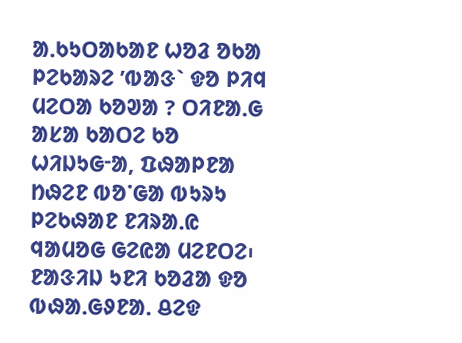ᱟᱹᱠᱩᱛᱟᱠᱟᱱ ᱦᱚᱲ ᱚᱠᱟ ᱞᱮᱠᱟᱨᱮ ’ᱵᱟᱝ` ᱫᱚ ᱞᱤᱧ ᱢᱮᱛᱟ ᱠᱚᱣᱟ ? ᱛᱤᱱᱟᱹᱜ ᱟᱥᱟ ᱠᱟᱛᱮ ᱠᱚ ᱦᱤᱡᱩᱜᱼᱟ, ᱯᱷᱟᱞᱱᱟ ᱴᱷᱮᱱ ᱵᱚᱸᱜᱟ ᱵᱩᱨᱩ ᱞᱮᱠᱷᱟᱱ ᱱᱤᱨᱟᱹᱭ ᱧᱟᱢᱚᱜ ᱜᱮᱭᱟ ᱢᱮᱱᱛᱮ᱾
ᱱᱟᱝᱤᱡ ᱩᱱᱤ ᱠᱚᱲᱟ ᱫᱚ ᱵᱷᱟᱹᱜᱽᱱᱟᱹ ᱪᱮᱫ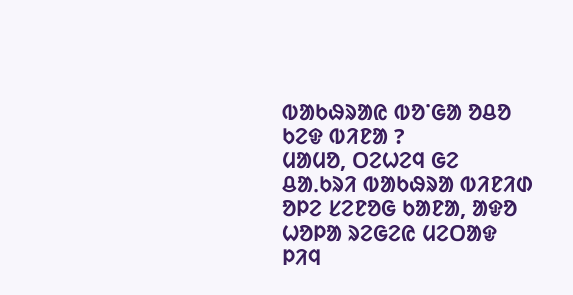ᱵᱟᱠᱷᱨᱟᱭ ᱵᱚᱸᱜᱟ ᱚᱪᱚ ᱠᱮᱫ ᱵᱤᱱᱟ ?
ᱢᱟᱢᱚ, ᱛᱮᱦᱮᱧ ᱜᱮ ᱪᱟᱹᱠᱨᱤ ᱵᱟᱠᱷᱨᱟ ᱵᱤᱱᱤᱰ ᱚᱞᱮ ᱥᱮᱱᱚᱜ ᱠᱟᱱᱟ, ᱟᱫᱚ ᱦᱚᱞᱟ ᱨᱮᱜᱮᱭ ᱢᱮᱛᱟᱫ ᱞᱤᱧ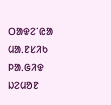ᱛᱟᱫᱮᱸᱭᱟ ᱢᱟᱹᱱᱥᱤᱠ ᱞᱟᱹᱜᱤᱫ ᱡᱮᱢᱚᱱ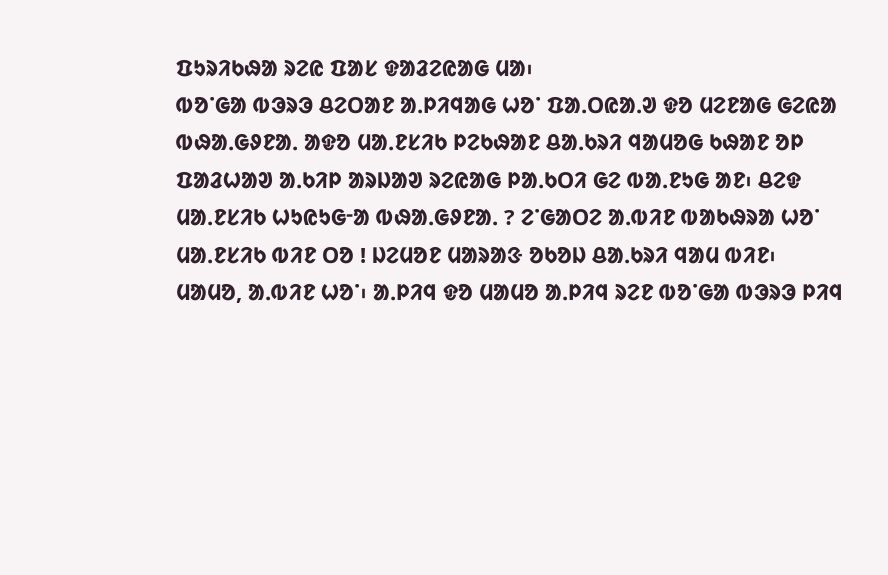ᱯᱩᱨᱤᱠᱷᱟ ᱨᱮᱭ ᱯᱟᱥ ᱫᱟᱲᱮᱭᱟᱜ ᱢᱟ᱾
ᱵᱚᱸᱜᱟ ᱵᱳᱨᱳ ᱪᱮᱛᱟᱱ ᱟᱹᱞᱤᱧᱟᱜ ᱦᱚᱸ ᱯᱟᱹᱛᱭᱟᱹᱣ ᱫᱚ ᱢᱮᱱᱟᱜ ᱜᱮᱭᱟ ᱵᱷᱟᱹᱜᱽᱱᱟᱹ ᱟᱫᱚ ᱢᱟᱹᱱᱥᱤᱠ ᱞᱮᱠᱷᱟᱱ ᱪᱟᱹᱠᱨᱤ ᱧᱟᱢᱚᱜ ᱠᱷᱟᱱ ᱚᱞ ᱯᱟᱲᱦᱟᱣ ᱟᱹᱠᱤᱞ ᱟᱨᱡᱟᱣ ᱨᱮᱭᱟᱜ ᱞᱟᱹᱠᱛᱤ ᱜᱮ ᱵᱟᱹᱱᱩᱜ ᱟᱱ᱾ ᱪᱮᱫ ᱢᱟᱹᱱᱥᱤᱠ ᱦᱩᱭᱩᱜᱼᱟ ᱵᱷᱟᱹᱜᱽᱱᱟᱹ ? ᱮᱸᱜᱟᱛᱮ ᱟᱹᱵᱤᱱ ᱵᱟᱠᱷᱨᱟ ᱦᱚᱸ ᱢᱟᱹᱱᱥᱤᱠ ᱵᱤᱱ ᱛᱚ ! ᱡᱮᱢᱚᱱ ᱢᱟᱨᱟᱝ ᱚᱠᱚᱡ ᱪᱟᱹᱠᱨᱤ ᱧᱟᱢ ᱵᱤᱱ᱾
ᱢᱟᱢᱚ, ᱟᱹᱵᱤᱱ ᱦᱚᱸ᱾ ᱟᱹᱞᱤᱧ ᱫᱚ ᱢᱟᱢᱚ ᱟᱹᱞᱤᱧ ᱨᱮᱱ ᱵᱚᱸᱜᱟ ᱵᱳᱨᱳ ᱞᱤᱧ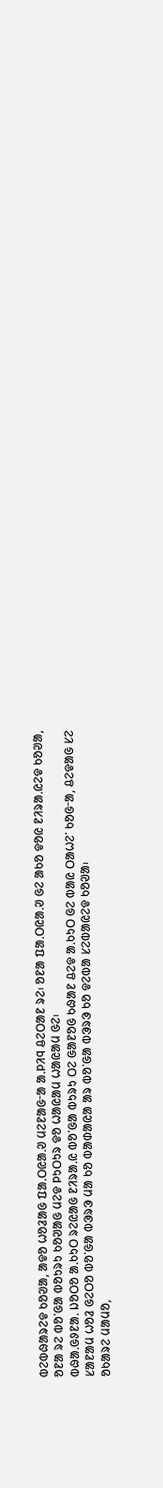ᱵᱮᱵᱷᱟᱨᱮᱫ ᱠᱚᱣᱟ, ᱟᱫᱚ ᱦᱚᱲᱟᱜ ᱯᱟᱹᱛᱭᱟᱹᱣ ᱢᱮᱱᱟᱜᱼᱟ ᱟᱹᱞᱤᱧ ᱪᱮᱛᱟᱱ ᱨᱮ᱾ ᱚᱱᱟ ᱯᱟᱹᱛᱭᱟᱹᱣ ᱜᱮ ᱟᱠᱚ ᱫᱚᱭ ᱱᱤᱨᱟᱹᱭᱮᱫ ᱠᱚᱣᱟ, ᱚᱱᱟ ᱨᱮ ᱵᱚᱸᱜᱟ ᱵᱚᱩᱨᱩ ᱠᱚᱣᱟᱜ ᱢᱮᱫ ᱞᱩᱛᱩᱨ ᱫᱚ ᱦᱟᱭᱟᱢ ᱦᱟᱭᱟᱢ ᱜᱮ᱾
ᱵᱷᱟᱹᱜᱽᱱᱟᱹ ᱡᱚᱛᱚ ᱟᱹᱠᱩᱛ ᱨᱮᱭᱟᱜ ᱱᱤᱨᱟᱹᱭ ᱵᱚᱸᱜᱟ ᱵᱩᱨᱩ ᱛᱮ ᱜᱟᱱᱚᱜ ᱠᱷᱟᱱ ᱪᱮᱫ ᱟᱹᱠᱩᱛ ᱜᱮ ᱵᱟᱭ ᱛᱟᱦᱮᱸ ᱠᱚᱜᱼᱟ, ᱪᱮᱫᱟᱜ ᱥᱮ ᱥᱟᱱᱟᱢ ᱦᱚᱲ ᱜᱮᱛᱚ ᱵᱚᱸᱜᱟ ᱵᱳᱨᱳ ᱢᱟ ᱠᱚ ᱵᱟᱰᱟᱭᱟ ᱟᱨ ᱵᱚᱸᱜᱟ ᱵᱳᱨᱳ ᱠᱚ ᱫᱮᱵᱟ ᱥᱮᱵᱟᱭᱮᱫ ᱠᱚᱣᱟ᱾
ᱚᱠᱟᱨᱮ ᱢᱟᱢᱚ,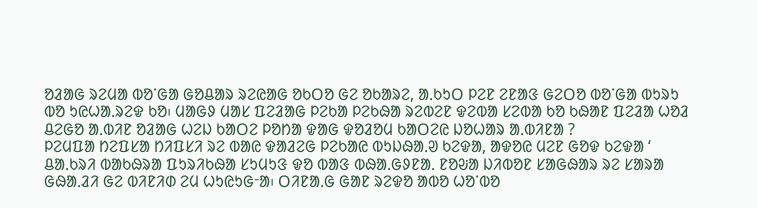ᱚᱲᱟᱜ ᱨᱮᱢᱟ ᱵᱚᱸᱜᱟ ᱜᱚᱪᱟᱨ ᱨᱮᱭᱟᱜ ᱚᱠᱛᱚ ᱜᱮ ᱚᱠᱟᱨᱮ, ᱟᱹᱠᱩᱛ ᱞᱮᱱ ᱮᱱᱟᱝ ᱜᱮᱛᱚ ᱵᱚᱸᱜᱟ ᱵᱩᱨᱩ ᱵᱚ ᱩᱭᱦᱟᱹᱨᱮᱫ ᱠᱚ᱾ ᱢᱟᱜᱽ ᱢᱟᱥ ᱯᱮᱲᱟᱜ ᱞᱮᱠᱟ ᱞᱮᱠᱷᱟ ᱨᱮᱵᱮᱱ ᱫᱮᱵᱟ ᱥᱮᱵᱟ ᱠᱚ ᱠᱷᱟᱱ ᱯᱮᱲᱟ ᱦᱚᱲ ᱪᱮᱜᱚ ᱟᱹᱵᱤᱱ ᱚᱲᱟᱜ ᱦᱮᱡ ᱠᱟᱛᱮ ᱞᱚᱴᱟ ᱫᱟᱜ ᱫᱚᱲᱚᱢ ᱠᱟᱛᱮᱭ ᱡᱚᱦᱟᱨ ᱟᱹᱵᱤᱱᱟ ?
ᱞᱮᱢᱯᱟ ᱴᱮᱯᱥᱟ ᱴᱤᱯᱥᱤ ᱨᱮ ᱵᱟᱭ ᱫᱟᱲᱮᱜ ᱞᱮᱠᱟᱭ ᱵᱩᱡᱷᱟᱹᱣ ᱠᱮᱫᱟ, ᱟᱫᱚᱭ ᱢᱮᱱ ᱜᱚᱫ ᱠᱮᱫᱟ ‘ ᱪᱟᱹᱠᱨᱤ ᱵᱟᱠᱷᱨᱟ ᱯᱩᱨᱤᱠᱷᱟ ᱥᱩᱢᱩᱝ ᱫᱚ ᱵᱟᱝ ᱵᱷᱟᱹᱜᱽᱱᱟᱹ ᱱᱚᱶᱟ ᱡᱤᱵᱚᱱ ᱥᱟᱜᱷᱟᱨ ᱨᱮ ᱥᱟᱨᱟ ᱜᱷᱟᱹᱲᱤ ᱜᱮ ᱵᱤᱱᱤᱰ ᱮᱢ ᱦᱩᱭᱩᱜᱼᱟ᱾ ᱛᱤᱱᱟᱹᱜ ᱜᱟᱱ ᱨᱮᱫᱚ ᱟᱵᱚ ᱦᱚᱸᱵᱚ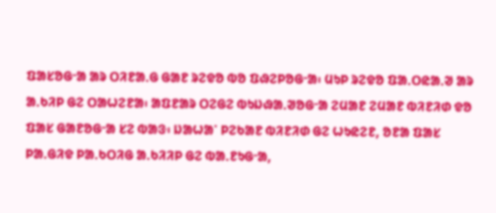ᱯᱟᱥᱚᱜᱼᱟ ᱟᱨ ᱛᱤᱱᱟᱹᱜ ᱜᱟᱱ ᱨᱮᱫᱚ ᱵᱚ ᱯᱷᱮᱞᱚᱜᱼᱟ᱾ ᱢᱩᱞ ᱨᱮᱫᱚ ᱯᱟᱹᱛᱭᱟᱹᱣ ᱟᱨ ᱟᱹᱠᱤᱞ ᱜᱮ ᱛᱟᱦᱮᱱᱟ᱾ ᱟᱯᱱᱟᱨ ᱛᱮᱜᱮ ᱵᱩᱡᱷᱟᱹᱣᱚᱜᱼᱟ ᱮᱢᱟᱱ ᱮᱢᱟᱱ ᱵᱤᱱᱤᱰ ᱫᱚ ᱯᱟᱥ ᱜᱟᱱᱚᱜᱼᱟ ᱥᱮ ᱵᱟᱝ᱾ ᱡᱟᱦᱟᱸ ᱞᱮᱠᱟᱱ ᱵᱤᱱᱤᱰ ᱜᱮ ᱦᱩᱭᱮᱱ, ᱚᱱᱟ ᱯᱟᱥ ᱞᱟᱹᱜᱤᱫ ᱞᱟᱹᱠᱛᱤᱜ ᱟᱹᱠᱤᱤᱞ ᱜᱮ ᱵᱟᱹᱱᱩᱜᱼᱟ,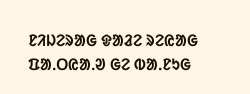ᱱᱤᱡᱮᱨᱟᱜ ᱫᱟᱲᱮ ᱨᱮᱭᱟᱜ ᱯᱟᱹᱛᱭᱟᱹᱣ ᱜᱮ ᱵᱟᱹᱱᱩᱜ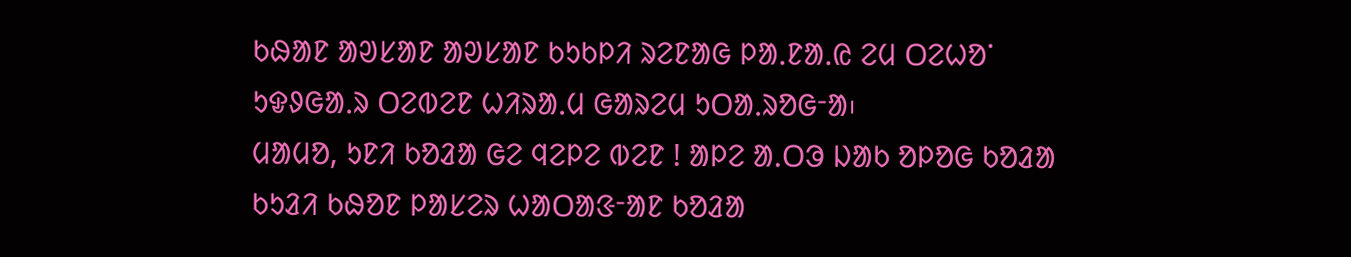ᱠᱷᱟᱱ ᱟᱣᱥᱟᱱ ᱟᱣᱥᱟᱱ ᱠᱩᱠᱞᱤ ᱨᱮᱱᱟᱜ ᱞᱟᱹᱱᱟᱹᱭ ᱮᱢ ᱛᱮᱦᱚᱸ ᱩᱫᱽᱜᱟᱹᱨ ᱛᱮᱵᱮᱱ ᱦᱤᱨᱟᱹᱢ ᱜᱟᱨᱮᱢ ᱩᱛᱟᱹᱨᱚᱜᱼᱟ᱾
ᱢᱟᱢᱚ, ᱩᱱᱤ ᱠᱚᱲᱟ ᱜᱮ ᱧᱮᱞᱮ ᱵᱮᱱ ! ᱟᱞᱮ ᱟᱹᱛᱳ ᱡᱟᱠ ᱚᱞᱚᱜ ᱠᱚᱲᱟ ᱠᱩᱲᱤ ᱠᱷᱚᱱ ᱞᱟᱥᱮᱨ ᱦᱟᱛᱟᱝᱼᱟᱱ ᱠᱚᱲᱟ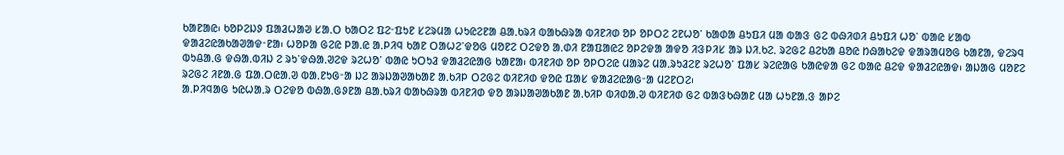ᱠᱟᱱᱟᱭ᱾ ᱠᱚᱞᱮᱡᱽ ᱯᱟᱲᱦᱟᱣ ᱥᱟᱹᱛ ᱠᱟᱛᱮ ᱯᱮᱼᱯᱩᱱ ᱥᱮᱨᱢᱟ ᱦᱩᱭᱮᱱᱟ ᱪᱟᱹᱠᱨᱤ ᱵᱟᱠᱷᱨᱟ ᱵᱤᱱᱤᱰ ᱚᱞ ᱚᱞᱛᱮ ᱮᱱᱦᱚᱸ ᱠᱟᱰᱟ ᱪᱩᱯᱤ ᱢᱟ ᱵᱟᱝ ᱜᱮ ᱵᱷᱤᱰᱤ ᱪᱩᱯᱤ ᱦᱚᱸ ᱵᱟᱭ ᱥᱟᱵ ᱫᱟᱲᱮᱭᱟᱠᱟᱣᱟᱫᱼᱱᱟ᱾ ᱦᱚᱞᱟ ᱜᱮᱭ ᱞᱟᱹᱭ ᱟᱹᱞᱤᱧ ᱠᱟᱱ ᱛᱟᱦᱮᱸᱫᱚᱜ ᱢᱚᱱᱮ ᱛᱮᱫᱚ ᱟᱹᱰᱤ ᱱᱟᱯᱟᱭᱮ ᱚᱞᱮᱫᱟ ᱟᱫᱚ ᱤᱝᱞᱤᱥ ᱟᱨ ᱡᱤᱹᱠᱮᱹ ᱨᱮᱜᱮ ᱪᱮᱠᱟ ᱪᱚᱭ ᱴᱷᱟᱠᱮᱫ ᱫᱟᱨᱟᱢᱚᱜ ᱠᱟᱱᱟ, ᱫᱮᱨᱧ ᱵᱩᱪᱟᱹᱜ ᱫᱷᱟᱹᱵᱤᱡ ᱮ ᱨᱩᱸᱫᱷᱟᱹᱣᱮᱫ ᱨᱮᱦᱚᱸ ᱵᱟᱭ ᱩᱛᱩᱲ ᱫᱟᱲᱮᱭᱟᱜ ᱠᱟᱱᱟ᱾ ᱵᱤᱱᱤᱰ ᱚᱞ ᱚᱞᱛᱮᱭ ᱢᱟᱨᱮ ᱢᱟᱹᱨᱩᱲᱮᱱ ᱨᱮᱦᱚᱸ ᱯᱟᱥ ᱨᱮᱭᱟᱜ ᱠᱟᱭᱫᱟ ᱜᱮ ᱵᱟᱭ ᱪᱮᱫ ᱫᱟᱲᱮᱭᱟᱫ᱾ ᱟᱡᱟᱜ ᱢᱚᱱᱮ ᱨᱮᱜᱮ ᱤᱱᱟᱹᱜ ᱯᱟᱹᱛᱭᱟᱹᱣ ᱵᱟᱹᱱᱩᱜᱼᱟ ᱡᱮ ᱟᱨᱡᱟᱣᱟᱠᱟᱱ ᱟᱹᱠᱤᱞ ᱛᱮᱜᱮ ᱵᱤᱱᱤᱰ ᱫᱚᱭ ᱯᱟᱥ ᱫᱟᱲᱮᱭᱟᱜᱼᱟ ᱢᱮᱱᱛᱮ᱾
ᱟᱹᱞᱤᱧᱟᱜ ᱩᱭᱦᱟᱹᱨ ᱛᱮᱫᱚ ᱵᱷᱟᱹᱜᱽᱱᱟ ᱪᱟᱹᱠᱨᱤ ᱵᱟᱠᱷᱨᱟ ᱵᱤᱱᱤᱰ ᱫᱚ ᱟᱨᱡᱟᱣᱟᱠᱟᱱ ᱟᱹᱠᱤᱞ ᱵᱤᱰᱟᱹᱣ ᱵᱤᱱᱤᱰ ᱜᱮ ᱵᱟᱝᱠᱷᱟᱱ ᱢᱟ ᱦᱩᱱᱟᱹᱝ ᱟᱞᱮ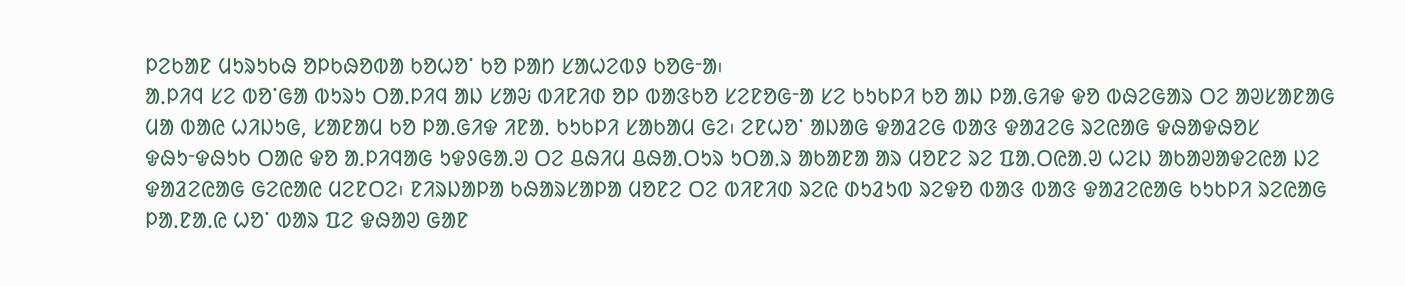ᱞᱮᱠᱟᱱ ᱢᱩᱨᱩᱠᱷ ᱚᱞᱠᱷᱚᱵᱟ ᱠᱚᱦᱚᱸ ᱠᱚ ᱞᱟᱴ ᱥᱟᱦᱮᱵᱽ ᱠᱚᱜᱼᱟ᱾
ᱟᱹᱞᱤᱧ ᱥᱮ ᱵᱚᱸᱜᱟ ᱵᱩᱨᱩ ᱛᱟᱹᱞᱤᱧ ᱟᱡ ᱥᱟᱶ ᱵᱤᱱᱤᱰ ᱚᱞ ᱵᱟᱝᱠᱚ ᱥᱮᱱᱚᱜᱼᱟ ᱥᱮ ᱠᱩᱠᱞᱤ ᱠᱚ ᱟᱡ ᱞᱟᱹᱜᱤᱫ ᱫᱚ ᱵᱷᱮᱜᱟᱨ ᱛᱮ ᱟᱣᱥᱟᱱᱟᱜ ᱢᱟ ᱵᱟᱭ ᱦᱤᱡᱩᱜ, ᱥᱟᱱᱟᱢ ᱠᱚ ᱞᱟᱹᱜᱤᱫ ᱤᱱᱟᱹ ᱠᱩᱠᱞᱤ ᱥᱟᱠᱟᱢ ᱜᱮ᱾ ᱮᱱᱦᱚᱸ ᱟᱡᱟᱜ ᱫᱟᱲᱮᱜ ᱵᱟᱝ ᱫᱟᱲᱮᱜ ᱨᱮᱭᱟᱜ ᱫᱷᱟᱫᱷᱚᱥ ᱫᱷᱩᱼᱫᱷᱩᱠ ᱛᱟᱭ ᱫᱚ ᱟᱹᱞᱤᱧᱟᱜ ᱩᱫᱽᱜᱟᱹᱣ ᱛᱮ ᱪᱷᱤᱢ ᱪᱷᱟᱹᱛᱩᱨ ᱩᱛᱟᱹᱨ ᱟᱠᱟᱱᱟ ᱟᱨ ᱢᱚᱱᱮ ᱨᱮ ᱯᱟᱹᱛᱭᱟᱹᱣ ᱦᱮᱡ ᱟᱠᱟᱣᱟᱫᱮᱭᱟ ᱡᱮ ᱫᱟᱲᱮᱭᱟᱜ ᱜᱮᱭᱟᱭ ᱢᱮᱱᱛᱮ᱾ ᱱᱤᱨᱡᱟᱞᱟ ᱠᱷᱟᱨᱥᱟᱞᱟ ᱢᱚᱱᱮ ᱛᱮ ᱵᱤᱱᱤᱰ ᱨᱮᱭ ᱰᱩᱲᱩᱵ ᱨᱮᱫᱚ ᱵᱟᱝ ᱵᱟᱝ ᱫᱟᱲᱮᱭᱟᱜ ᱠᱩᱠᱞᱤ ᱨᱮᱭᱟᱜ ᱞᱟᱹᱱᱟᱹᱭ ᱦᱚᱸ ᱵᱟᱨ ᱯᱮ ᱫᱷᱟᱣ ᱜᱟᱱ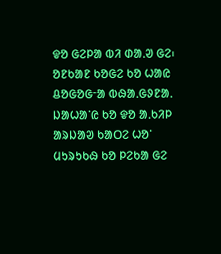ᱫᱚ ᱜᱮᱞᱟ ᱵᱤ ᱰᱟᱹᱣ ᱜᱮ᱾
ᱚᱱᱠᱟᱱ ᱠᱚᱜᱮ ᱠᱚ ᱦᱟᱭ ᱪᱚᱜᱚᱜᱼᱟ ᱵᱷᱟᱹᱜᱽᱱᱟᱹ ᱡᱟᱦᱟᱸᱭ ᱠᱚ ᱫᱚ ᱟᱹᱠᱤᱞ ᱟᱨᱡᱟᱣ ᱠᱟᱛᱮ ᱦᱚᱸ ᱢᱩᱨᱩᱠᱷ ᱠᱚ ᱞᱮᱠᱟ ᱜᱮ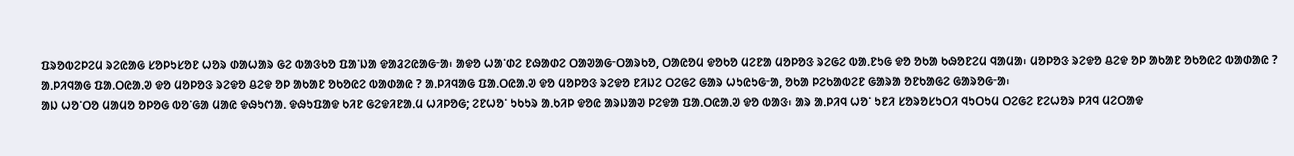ᱯᱨᱚᱵᱮᱞᱮᱢ ᱨᱮᱭᱟᱜ ᱥᱚᱞᱩᱥᱚᱱ ᱦᱚᱨ ᱰᱟᱦᱟᱨ ᱜᱮ ᱵᱟᱝᱠᱚ ᱯᱟᱸᱡᱟ ᱫᱟᱲᱮᱭᱟᱜᱼᱟ᱾ ᱟᱫᱚ ᱦᱟᱸᱰᱮ ᱱᱷᱟᱰᱮ ᱛᱟᱣᱟᱜᱼᱛᱟᱨᱠᱚ, ᱛᱟᱭᱚᱢ ᱫᱚᱠᱚ ᱢᱮᱱᱟ ᱢᱚᱞᱚᱝ ᱨᱮᱜᱮ ᱵᱟᱹᱱᱩᱜ ᱫᱚ ᱚᱠᱟ ᱠᱷᱚᱱᱮᱢ ᱧᱟᱢᱟ᱾ ᱢᱚᱞᱚᱝ ᱨᱮᱫᱚ ᱪᱮᱫ ᱚᱞ ᱟᱠᱟᱱ ᱚᱠᱚᱭᱮ ᱵᱟᱰᱟᱭ ? ᱟᱹᱞᱤᱧᱟᱜ ᱯᱟᱹᱛᱭᱟᱹᱣ ᱫᱚ ᱢᱚᱞᱚᱝ ᱨᱮᱫᱚ ᱪᱮᱫ ᱚᱞ ᱟᱠᱟᱱ ᱚᱠᱚᱭᱮ ᱵᱟᱰᱟᱭ ? ᱟᱹᱞᱤᱧᱟᱜ ᱯᱟᱹᱛᱭᱟᱹᱣ ᱫᱚ ᱢᱚᱞᱚᱝ ᱨᱮᱫᱚ ᱱᱤᱡᱮ ᱛᱮᱜᱮ ᱜᱟᱨ ᱦᱩᱭᱩᱜᱼᱟ, ᱚᱠᱟ ᱞᱮᱠᱟᱵᱮᱱ ᱜᱟᱨᱟ ᱚᱱᱠᱟᱜᱮ ᱜᱟᱨᱚᱜᱼᱟ᱾
ᱟᱡ ᱦᱚᱸᱛᱚ ᱢᱟᱢᱚ ᱚᱞᱚᱜ ᱵᱚᱸᱜᱟ ᱢᱟᱭ ᱫᱷᱩᱬᱟᱹ ᱫᱷᱩᱯᱟᱫ ᱠᱤᱱ ᱜᱮᱫᱤᱱᱟᱹᱢ ᱦᱤᱞᱚᱜ; ᱮᱱᱦᱚᱸ ᱩᱠᱩᱨ ᱟᱹᱠᱤᱞ ᱫᱚᱭ ᱟᱨᱡᱟᱣ ᱞᱮᱫᱟ ᱯᱟᱹᱛᱭᱟᱹᱣ ᱫᱚ ᱵᱟᱝ᱾ ᱟᱨ ᱟᱹᱞᱤᱧ ᱦᱚᱸ ᱩᱱᱤ ᱥᱚᱨᱚᱥᱩᱛᱤ ᱧᱩᱛᱩᱢ ᱛᱮᱜᱮ ᱱᱮᱦᱚᱨ ᱞᱤᱧ ᱢᱮᱛᱟᱫ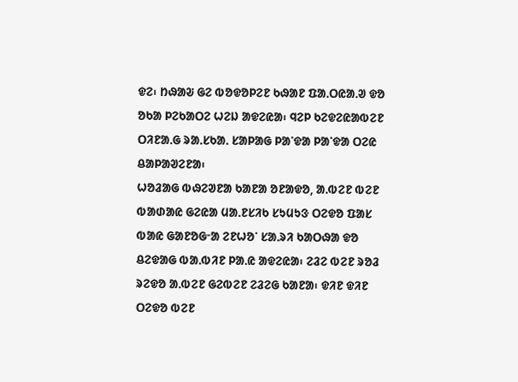ᱫᱮ᱾ ᱴᱷᱟᱶ ᱜᱮ ᱵᱚᱫᱚᱞᱮᱱ ᱠᱷᱟᱱ ᱯᱟᱹᱛᱭᱟᱹᱣ ᱫᱚ ᱚᱠᱟ ᱞᱮᱠᱟᱛᱮ ᱦᱮᱡ ᱟᱫᱮᱭᱟ᱾ ᱧᱮᱞ ᱠᱮᱫᱮᱭᱟᱵᱮᱱ ᱛᱤᱱᱟᱹᱜ ᱨᱟᱹᱥᱠᱟᱹ ᱥᱟᱞᱟᱜ ᱞᱟᱸᱫᱟ ᱞᱟᱸᱫᱟ ᱛᱮᱭ ᱪᱟᱞᱟᱣᱮᱱᱟ᱾
ᱦᱚᱲᱟᱜ ᱵᱷᱮᱣᱱᱟ ᱠᱟᱱᱟ ᱚᱱᱟᱫᱚ, ᱟᱹᱵᱮᱱ ᱵᱮᱱ ᱵᱟᱰᱟᱭ ᱜᱮᱭᱟ ᱢᱟᱹᱱᱥᱤᱠ ᱥᱩᱢᱩᱝ ᱛᱮᱫᱚ ᱯᱟᱥ ᱵᱟᱭ ᱜᱟᱱᱚᱜᱼᱟ ᱮᱱᱦᱚᱸ ᱥᱟᱹᱨᱤ ᱠᱟᱛᱷᱟ ᱫᱚ ᱪᱮᱫᱟᱜ ᱵᱟᱹᱵᱤᱱ ᱞᱟᱹᱭ ᱟᱫᱮᱭᱟ᱾ ᱮᱲᱮ ᱵᱮᱱ ᱨᱚᱲ ᱨᱮᱫᱚ ᱟᱹᱵᱮᱱ ᱜᱮᱵᱮᱱ ᱮᱲᱮᱜ ᱠᱟᱱᱟ᱾ ᱫᱤᱱ ᱫᱤᱱ ᱛᱮᱫᱚ ᱵᱮᱱ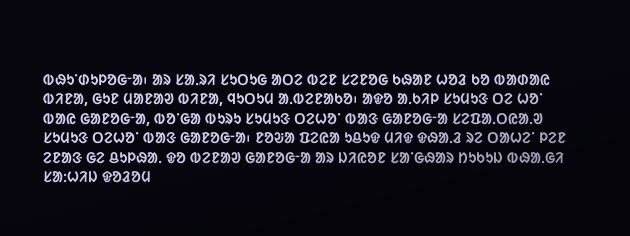ᱵᱷᱩᱸᱰᱩᱞᱚᱜᱼᱟ᱾ ᱟᱨ ᱥᱟᱹᱨᱤ ᱥᱩᱛᱩᱜ ᱟᱛᱮ ᱵᱮᱱ ᱥᱮᱱᱚᱜ ᱠᱷᱟᱱ ᱦᱚᱲ ᱠᱚ ᱵᱟᱰᱟᱭ ᱵᱤᱱᱟ, ᱜᱩᱱ ᱢᱟᱱᱟᱣ ᱵᱤᱱᱟ, ᱧᱩᱛᱩᱢ ᱟᱹᱵᱮᱱᱟᱠᱚ᱾ ᱟᱫᱚ ᱟᱹᱠᱤᱞ ᱥᱩᱢᱩᱝ ᱛᱮ ᱦᱚᱸ ᱵᱟᱭ ᱜᱟᱱᱚᱜᱼᱟ, ᱵᱚᱸᱜᱟ ᱵᱩᱨᱩ ᱥᱩᱢᱩᱝ ᱛᱮᱦᱚᱸ ᱵᱟᱝ ᱜᱟᱱᱚᱜᱼᱟ ᱥᱮᱯᱟᱹᱛᱭᱟᱹᱣ ᱥᱩᱢᱩᱝ ᱛᱮᱦᱚᱸ ᱵᱟᱝ ᱜᱟᱱᱚᱜᱼᱟ᱾ ᱱᱚᱶᱟ ᱯᱮᱭᱟ ᱩᱪᱩᱫ ᱢᱤᱫ ᱫᱷᱟᱹᱲ ᱨᱮ ᱛᱟᱦᱮᱸ ᱞᱮᱱ ᱮᱱᱟᱝ ᱜᱮ ᱪᱩᱞᱷᱟᱹ ᱫᱚ ᱵᱮᱱᱟᱣ ᱜᱟᱱᱚᱜᱼᱟ ᱟᱨ ᱡᱤᱭᱚᱱ ᱥᱟᱸᱜᱷᱟᱨ ᱴᱩᱠᱩᱡ ᱵᱷᱟᱹᱜᱤ ᱥᱟᱺᱦᱤᱡ ᱫᱚᱲᱚᱢ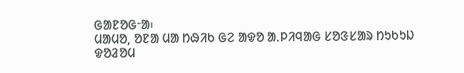ᱜᱟᱱᱚᱜᱼᱟ᱾
ᱢᱟᱢᱚ, ᱚᱱᱟ ᱢᱟ ᱴᱷᱤᱠ ᱜᱮ ᱟᱫᱚ ᱟᱹᱞᱤᱧᱟᱜ ᱥᱚᱝᱥᱟᱨ ᱴᱩᱠᱩᱡ ᱫᱚᱲᱚᱢ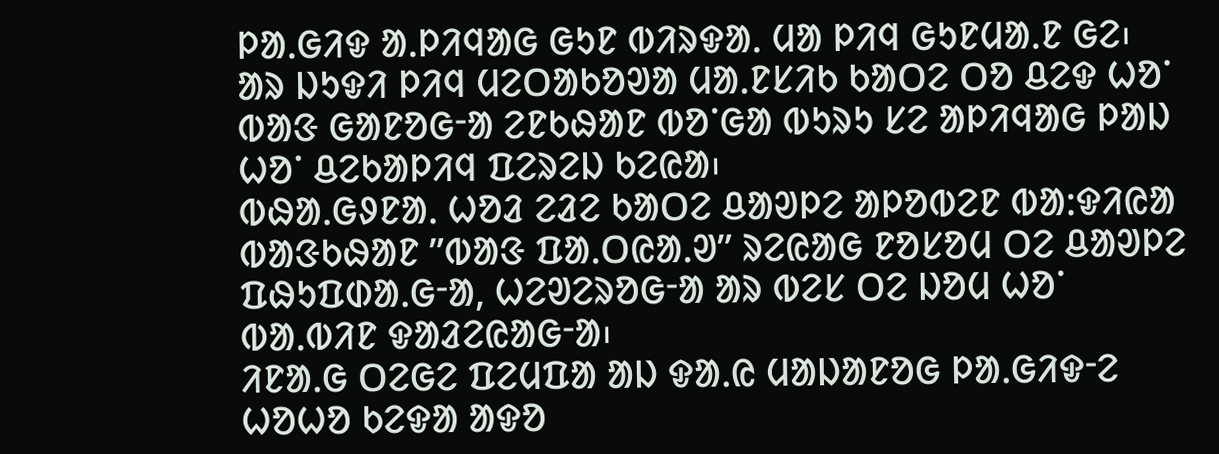ᱞᱟᱹᱜᱤᱫ ᱟᱹᱞᱤᱧᱟᱜ ᱜᱩᱱ ᱵᱤᱨᱫᱟᱹ ᱢᱟ ᱞᱤᱧ ᱜᱩᱱᱢᱟᱹᱱ ᱜᱮ᱾ ᱟᱨ ᱡᱩᱫᱤ ᱞᱤᱧ ᱢᱮᱛᱟᱠᱚᱣᱟ ᱢᱟᱹᱱᱥᱤᱠ ᱠᱟᱛᱮ ᱛᱚ ᱪᱮᱫ ᱦᱚᱸ ᱵᱟᱝ ᱜᱟᱱᱚᱜᱼᱟ ᱮᱱᱠᱷᱟᱱ ᱵᱚᱸᱜᱟ ᱵᱩᱨᱩ ᱥᱮ ᱟᱞᱤᱧᱟᱜ ᱞᱟᱡ ᱦᱚᱸ ᱪᱮᱠᱟᱞᱤᱧ ᱯᱮᱨᱮᱡ ᱠᱮᱭᱟ᱾
ᱵᱷᱟᱹᱜᱽᱱᱟᱹ ᱦᱚᱲ ᱮᱲᱮ ᱠᱟᱛᱮ ᱪᱟᱣᱞᱮ ᱟᱞᱚᱵᱮᱱ ᱵᱟᱺᱫᱤᱭᱟ ᱵᱟᱝᱠᱷᱟᱱ ”ᱵᱟᱝ ᱯᱟᱹᱛᱭᱟᱹᱣ” ᱨᱮᱭᱟᱜ ᱱᱚᱥᱚᱢ ᱛᱮ ᱪᱟᱣᱞᱮ ᱯᱷᱩᱯᱰᱟᱹᱜᱼᱟ, ᱦᱮᱣᱮᱨᱚᱜᱼᱟ ᱟᱨ ᱵᱮᱥ ᱛᱮ ᱡᱚᱢ ᱦᱚᱸ ᱵᱟᱹᱵᱤᱱ ᱫᱟᱲᱮᱭᱟᱜᱼᱟ᱾
ᱤᱱᱟᱹᱜ ᱛᱮᱜᱮ ᱯᱮᱢᱯᱟ ᱟᱡ ᱫᱟᱹᱭ ᱢᱟᱡᱟᱱᱚᱜ ᱞᱟᱹᱜᱤᱫᱼᱮ ᱦᱚᱦᱚ ᱠᱮᱫᱟ ᱟᱫᱚ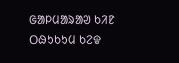ᱜᱟᱞᱢᱟᱨᱟᱣ ᱠᱤᱱ ᱛᱷᱩᱠᱩᱢ ᱠᱮᱫ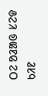ᱛᱮ ᱚᱲᱟᱜ ᱥᱮᱫ ᱠᱤᱱ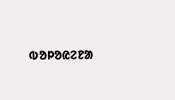ᱵᱚᱞᱚᱭᱮᱱᱟ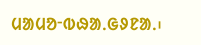ᱢᱟᱢᱚᱼᱵᱷᱟᱹᱜᱽᱱᱟᱹ᱾